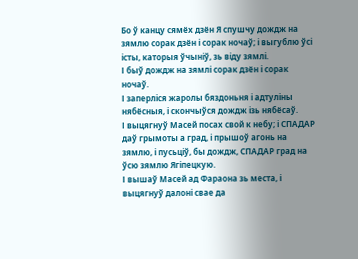Бо ў канцу сямёх дзён Я спушчу дождж на зямлю сорак дзён і сорак ночаў; і выгублю ўсі істы, каторыя ўчыніў, зь віду зямлі.
І быў дождж на зямлі сорак дзён і сорак ночаў.
І заперліся жаролы бяздоньня і адтуліны нябёсныя, і скончыўся дождж ізь нябёсаў.
І выцягнуў Масей посах свой к небу; і СПАДАР даў грымоты а град, і прышоў агонь на зямлю, і пусьціў, бы дождж, СПАДАР град на ўсю зямлю Ягіпецкую.
І вышаў Масей ад Фараона зь места, і выцягнуў далоні свае да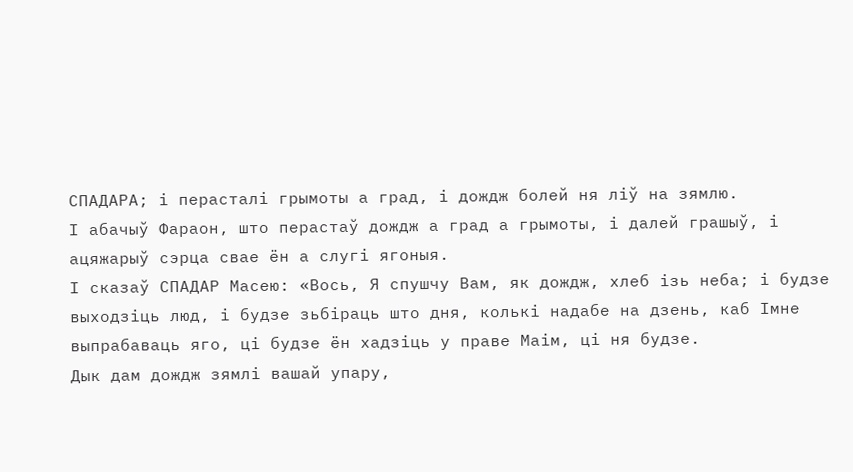СПАДАРА; і перасталі грымоты а град, і дождж болей ня ліў на зямлю.
І абачыў Фараон, што перастаў дождж а град а грымоты, і далей грашыў, і ацяжарыў сэрца свае ён а слугі ягоныя.
І сказаў СПАДАР Масею: «Вось, Я спушчу Вам, як дождж, хлеб ізь неба; і будзе выходзіць люд, і будзе зьбіраць што дня, колькі надабе на дзень, каб Імне выпрабаваць яго, ці будзе ён хадзіць у праве Маім, ці ня будзе.
Дык дам дождж зямлі вашай упару,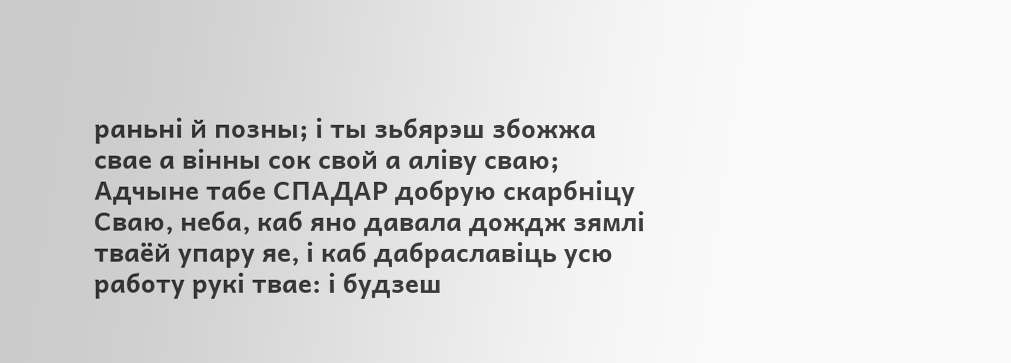раньні й позны; і ты зьбярэш збожжа свае а вінны сок свой а аліву сваю;
Адчыне табе СПАДАР добрую скарбніцу Сваю, неба, каб яно давала дождж зямлі тваёй упару яе, і каб дабраславіць усю работу рукі твае: і будзеш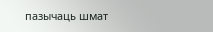пазычаць шмат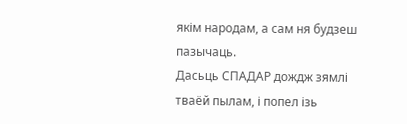якім народам, а сам ня будзеш пазычаць.
Дасьць СПАДАР дождж зямлі тваёй пылам, і попел ізь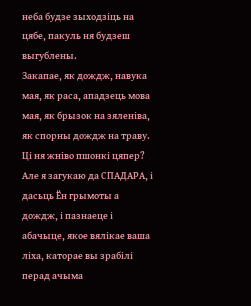неба будзе зыходзіць на цябе, пакуль ня будзеш выгублены.
Закапае, як дождж, навука мая, як раса, ападзець мова мая, як брызок на зяленіва, як спорны дождж на траву.
Ці ня жніво пшонкі цяпер? Але я загукаю да СПАДАРА, і дасьць Ён грымоты а дождж, і пазнаеце і абачыце, якое вялікае ваша ліха, каторае вы зрабілі перад ачыма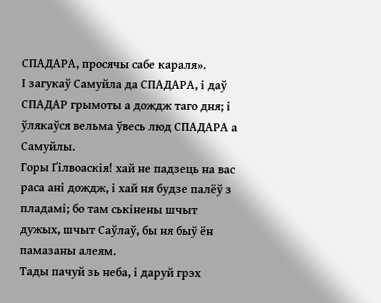СПАДАРА, просячы сабе караля».
І загукаў Самуйла да СПАДАРА, і даў СПАДАР грымоты а дождж таго дня; і ўлякаўся вельма ўвесь люд СПАДАРА а Самуйлы.
Горы Ґілвоаскія! хай не падзець на вас раса ані дождж, і хай ня будзе палёў з пладамі; бо там ськінены шчыт дужых, шчыт Саўлаў, бы ня быў ён памазаны алеям.
Тады пачуй зь неба, і даруй грэх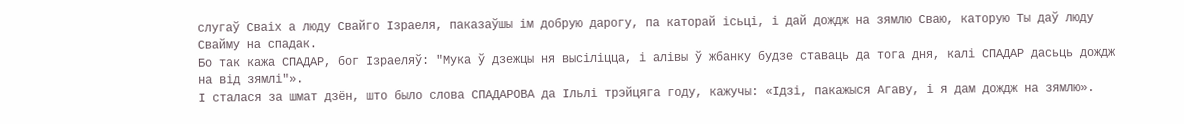слугаў Сваіх а люду Свайго Ізраеля, паказаўшы ім добрую дарогу, па каторай ісьці, і дай дождж на зямлю Сваю, каторую Ты даў люду Свайму на спадак.
Бо так кажа СПАДАР, бог Ізраеляў: "Мука ў дзежцы ня высіліцца, і алівы ў жбанку будзе ставаць да тога дня, калі СПАДАР дасьць дождж на від зямлі"».
І сталася за шмат дзён, што было слова СПАДАРОВА да Ільлі трэйцяга году, кажучы: «Ідзі, пакажыся Агаву, і я дам дождж на зямлю».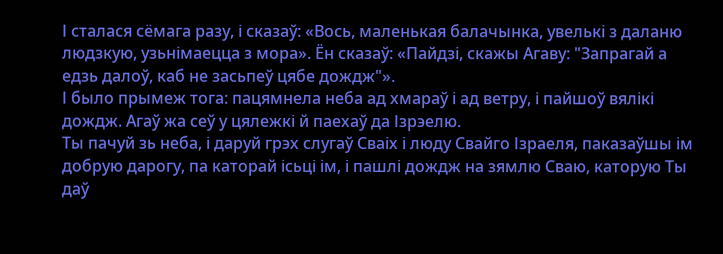І сталася сёмага разу, і сказаў: «Вось, маленькая балачынка, увелькі з даланю людзкую, узьнімаецца з мора». Ён сказаў: «Пайдзі, скажы Агаву: "Запрагай а едзь далоў, каб не засьпеў цябе дождж"».
І было прымеж тога: пацямнела неба ад хмараў і ад ветру, і пайшоў вялікі дождж. Агаў жа сеў у цялежкі й паехаў да Ізрэелю.
Ты пачуй зь неба, і даруй грэх слугаў Сваіх і люду Свайго Ізраеля, паказаўшы ім добрую дарогу, па каторай ісьці ім, і пашлі дождж на зямлю Сваю, каторую Ты даў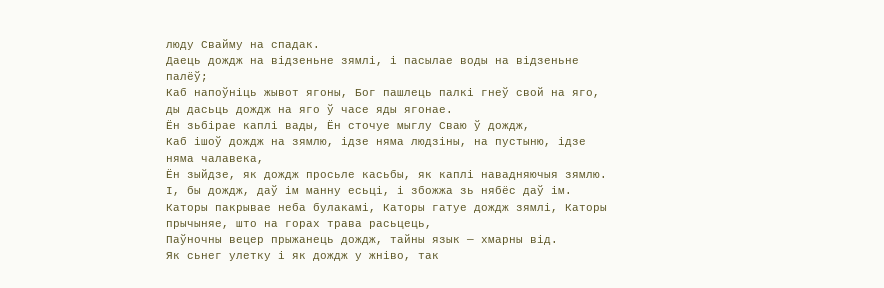люду Свайму на спадак.
Даець дождж на відзеньне зямлі, і пасылае воды на відзеньне палёў;
Каб напоўніць жывот ягоны, Бог пашлець палкі гнеў свой на яго, ды дасьць дождж на яго ў часе яды ягонае.
Ён зьбірае каплі вады, Ён сточуе мыглу Сваю ў дождж,
Каб ішоў дождж на зямлю, ідзе няма людзіны, на пустыню, ідзе няма чалавека,
Ён зыйдзе, як дождж просьле касьбы, як каплі навадняючыя зямлю.
І, бы дождж, даў ім манну есьці, і збожжа зь нябёс даў ім.
Каторы пакрывае неба булакамі, Каторы гатуе дождж зямлі, Каторы прычыняе, што на горах трава расьцець,
Паўночны вецер прыжанець дождж, тайны язык — хмарны від.
Як сьнег улетку і як дождж у жніво, так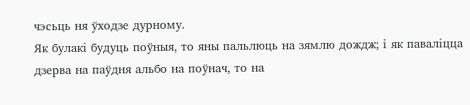чэсьць ня ўходзе дурному.
Як булакі будуць поўныя, то яны пальлюць на зямлю дождж; і як паваліцца дзерва на паўдня альбо на поўнач, то на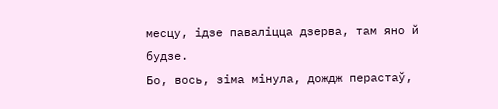месцу, ідзе паваліцца дзерва, там яно й будзе.
Бо, вось, зіма мінула, дождж перастаў,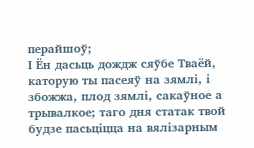перайшоў;
І Ён дасьць дождж сяўбе Тваёй, каторую ты пасеяў на зямлі, і збожжа, плод зямлі, сакаўное а трывалкое; таго дня статак твой будзе пасьціцца на вялізарным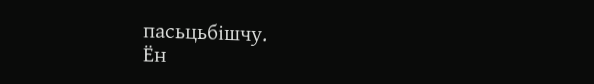пасьцьбішчу.
Ён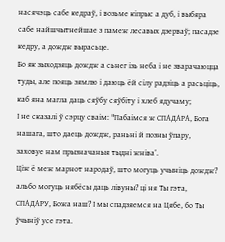насячэць сабе кедраў, і возьме кіпрыс а дуб, і выбяра сабе найшчытнейшае з памеж лесавых дзерваў; пасадзе кедру, а дождж вырасьце.
Бо як зыходзяць дождж а сьнег ізь неба і не зварачаюцца туды, але пояць зямлю і даюць ёй сілу радзіць а расьціць, каб яна магла даць сяўбу сяўбіту і хлеб ядучаму;
І не сказалі ў сэрцу сваім: "Пабаімся ж СПАДАРА, Бога нашага, што даець дождж, раньні й позны ўпару, заховуе нам прызначаныя тыдні жніва’.
Ціж ё меж марнот народаў, што могуць учыніць дождж? альбо могуць нябёсы даць лівуны? ці ня Ты гэта, СПАДАРУ, Божа наш? І мы спадзяемся на Цябе, бо Ты ўчыніў усе гэта.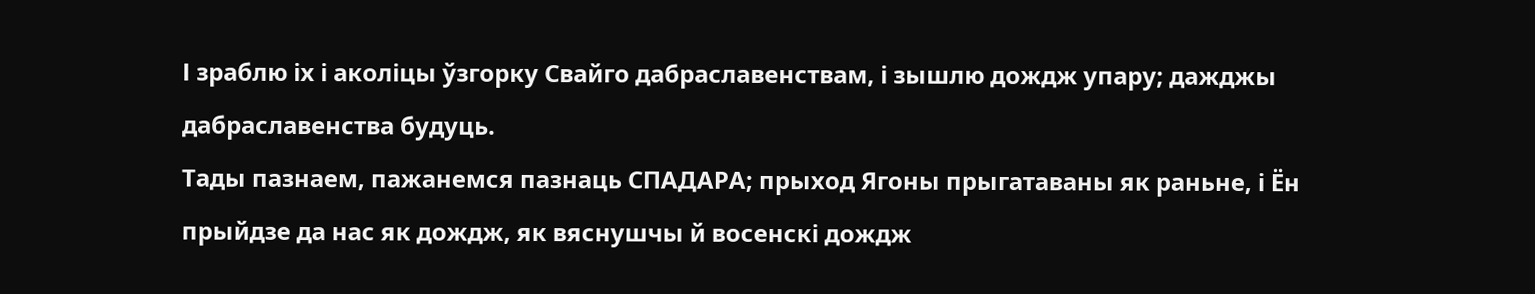І зраблю іх і аколіцы ўзгорку Свайго дабраславенствам, і зышлю дождж упару; дажджы дабраславенства будуць.
Тады пазнаем, пажанемся пазнаць СПАДАРА; прыход Ягоны прыгатаваны як раньне, і Ён прыйдзе да нас як дождж, як вяснушчы й восенскі дождж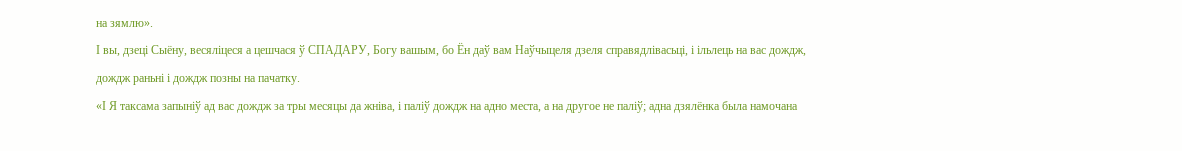на зямлю».
І вы, дзеці Сыёну, весяліцеся а цешчася ў СПАДАРУ, Богу вашым, бо Ён даў вам Наўчыцеля дзеля справядлівасьці, і ільлець на вас дождж, дождж раньні і дождж позны на пачатку.
«І Я таксама запыніў ад вас дождж за тры месяцы да жніва, і паліў дождж на адно места, а на другое не паліў; адна дзялёнка была намочана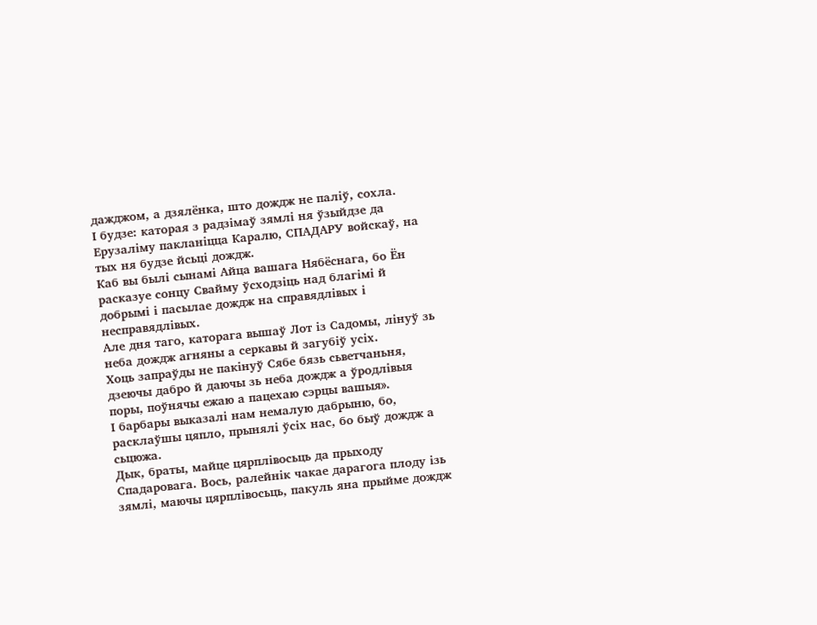дажджом, а дзялёнка, што дождж не паліў, сохла.
І будзе: каторая з радзімаў зямлі ня ўзыйдзе да Ерузаліму пакланіцца Каралю, СПАДАРУ войскаў, на тых ня будзе йсьці дождж.
Каб вы былі сынамі Айца вашага Нябёснага, бо Ён расказуе сонцу Свайму ўсходзіць над благімі й добрымі і пасылае дождж на справядлівых і несправядлівых.
Але дня таго, каторага вышаў Лот із Садомы, лінуў зь неба дождж агняны а серкавы й загубіў усіх.
Хоць запраўды не пакінуў Сябе бязь сьветчаньня, дзеючы дабро й даючы зь неба дождж а ўродлівыя поры, поўнячы ежаю а пацехаю сэрцы вашыя».
І барбары выказалі нам немалую дабрыню, бо, расклаўшы цяпло, прынялі ўсіх нас, бо быў дождж а сьцюжа.
Дык, браты, майце цярплівосьць да прыходу Спадаровага. Вось, ралейнік чакае дарагога плоду ізь зямлі, маючы цярплівосьць, пакуль яна прыйме дождж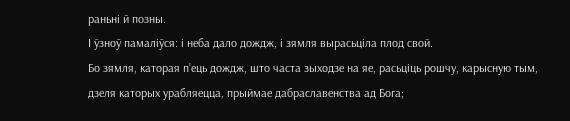раньні й позны.
І ўзноў памаліўся: і неба дало дождж, і зямля вырасьціла плод свой.
Бо зямля, каторая п’ець дождж, што часта зыходзе на яе, расьціць рошчу, карысную тым, дзеля каторых урабляецца, прыймае дабраславенства ад Бога;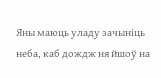Яны маюць уладу зачыніць неба, каб дождж ня йшоў на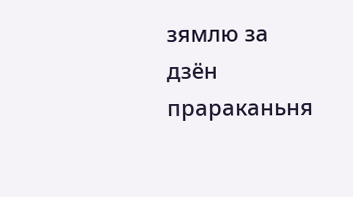зямлю за дзён прараканьня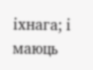іхнага; і маюць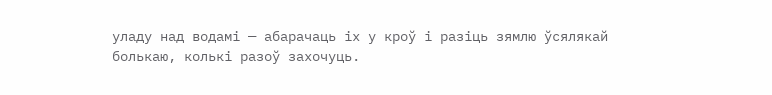уладу над водамі — абарачаць іх у кроў і разіць зямлю ўсялякай болькаю, колькі разоў захочуць.